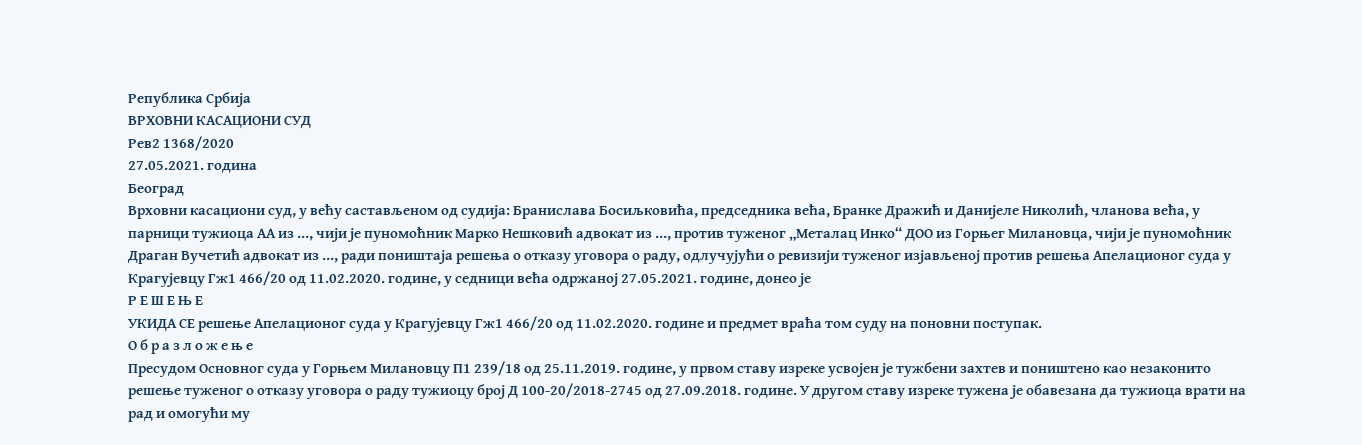Република Србија
ВРХОВНИ КАСАЦИОНИ СУД
Рев2 1368/2020
27.05.2021. година
Београд
Врховни касациони суд, у већу састављеном од судија: Бранислава Босиљковића, председника већа, Бранке Дражић и Данијеле Николић, чланова већа, у парници тужиоца АА из ..., чији је пуномоћник Марко Нешковић адвокат из ..., против туженог „Металац Инко“ ДОО из Горњег Милановца, чији је пуномоћник Драган Вучетић адвокат из ..., ради поништаја решења о отказу уговора о раду, одлучујући о ревизији туженог изјављеној против решења Апелационог суда у Крагујевцу Гж1 466/20 од 11.02.2020. године, у седници већа одржаној 27.05.2021. године, донео је
Р Е Ш Е Њ Е
УКИДА СЕ решење Апелационог суда у Крагујевцу Гж1 466/20 од 11.02.2020. године и предмет враћа том суду на поновни поступак.
О б р а з л о ж е њ е
Пресудом Основног суда у Горњем Милановцу П1 239/18 од 25.11.2019. године, у првом ставу изреке усвојен је тужбени захтев и поништено као незаконито решење туженог о отказу уговора о раду тужиоцу број Д 100-20/2018-2745 од 27.09.2018. године. У другом ставу изреке тужена је обавезана да тужиоца врати на рад и омогући му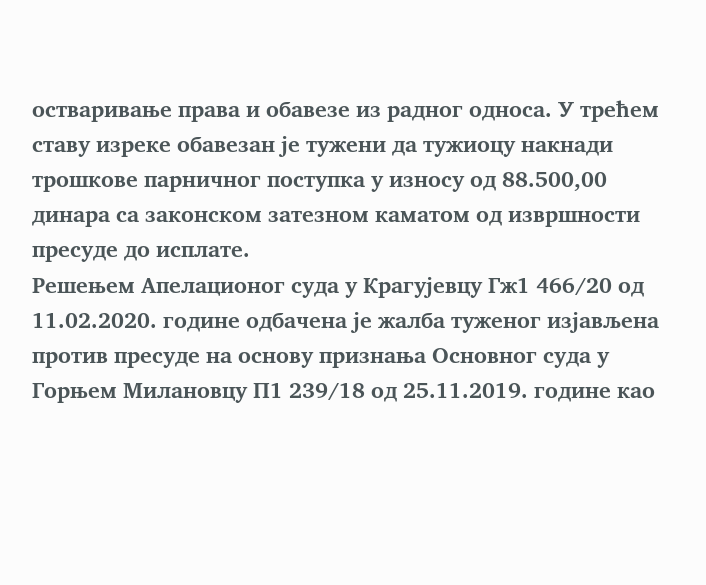остваривање права и обавезе из радног односа. У трећем ставу изреке обавезан је тужени да тужиоцу накнади трошкове парничног поступка у износу од 88.500,00 динара са законском затезном каматом од извршности пресуде до исплате.
Решењем Апелационог суда у Крагујевцу Гж1 466/20 од 11.02.2020. године одбачена је жалба туженог изјављена против пресуде на основу признања Основног суда у Горњем Милановцу П1 239/18 од 25.11.2019. године као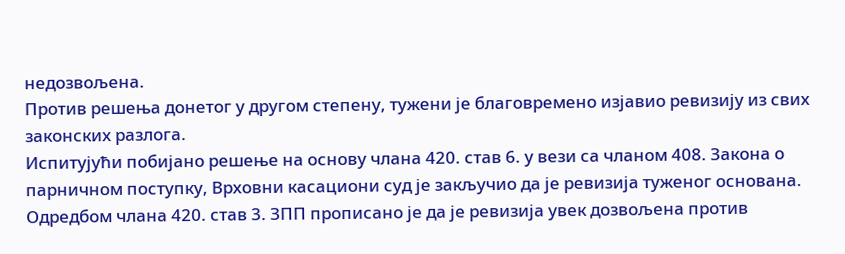недозвољена.
Против решења донетог у другом степену, тужени је благовремено изјавио ревизију из свих законских разлога.
Испитујући побијано решење на основу члана 420. став 6. у вези са чланом 408. Закона о парничном поступку, Врховни касациони суд је закључио да је ревизија туженог основана.
Одредбом члана 420. став 3. ЗПП прописано је да је ревизија увек дозвољена против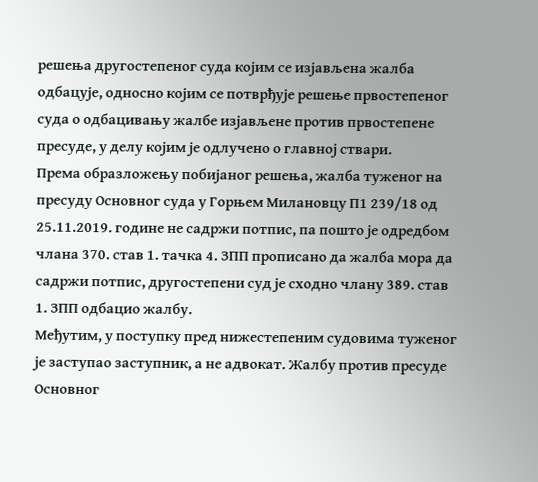решења другостепеног суда којим се изјављена жалба одбацује, односно којим се потврђује решење првостепеног суда о одбацивању жалбе изјављене против првостепене пресуде, у делу којим је одлучено о главној ствари.
Према образложењу побијаног решења, жалба туженог на пресуду Основног суда у Горњем Милановцу П1 239/18 од 25.11.2019. године не садржи потпис, па пошто је одредбом члана 370. став 1. тачка 4. ЗПП прописано да жалба мора да садржи потпис, другостепени суд је сходно члану 389. став 1. ЗПП одбацио жалбу.
Међутим, у поступку пред нижестепеним судовима туженог је заступао заступник, а не адвокат. Жалбу против пресуде Основног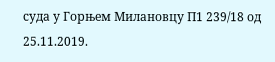суда у Горњем Милановцу П1 239/18 од 25.11.2019.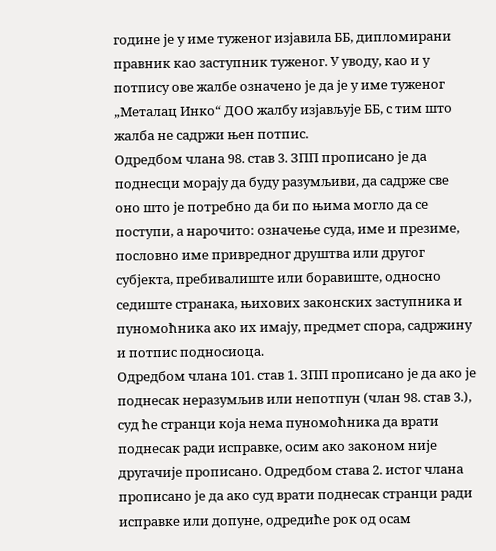године је у име туженог изјавила ББ, дипломирани правник као заступник туженог. У уводу, као и у потпису ове жалбе означено је да је у име туженог „Металац Инко“ ДОО жалбу изјављује ББ, с тим што жалба не садржи њен потпис.
Одредбом члана 98. став 3. ЗПП прописано је да поднесци морају да буду разумљиви, да садрже све оно што је потребно да би по њима могло да се поступи, а нарочито: означење суда, име и презиме, пословно име привредног друштва или другог субјекта, пребивалиште или боравиште, односно седиште странака, њихових законских заступника и пуномоћника ако их имају, предмет спора, садржину и потпис подносиоца.
Одредбом члана 101. став 1. ЗПП прописано је да ако је поднесак неразумљив или непотпун (члан 98. став 3.), суд ће странци која нема пуномоћника да врати поднесак ради исправке, осим ако законом није другачије прописано. Одредбом става 2. истог члана прописано је да ако суд врати поднесак странци ради исправке или допуне, одредиће рок од осам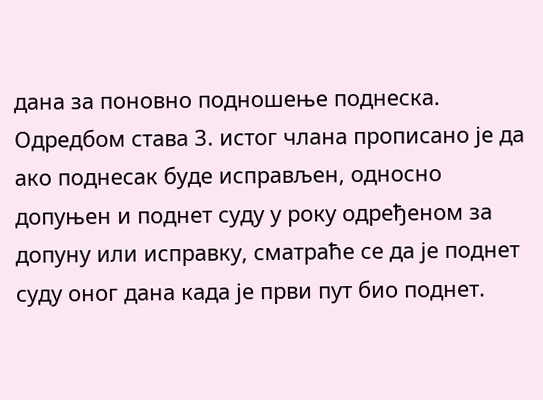дана за поновно подношење поднеска. Одредбом става 3. истог члана прописано је да ако поднесак буде исправљен, односно допуњен и поднет суду у року одређеном за допуну или исправку, сматраће се да је поднет суду оног дана када је први пут био поднет.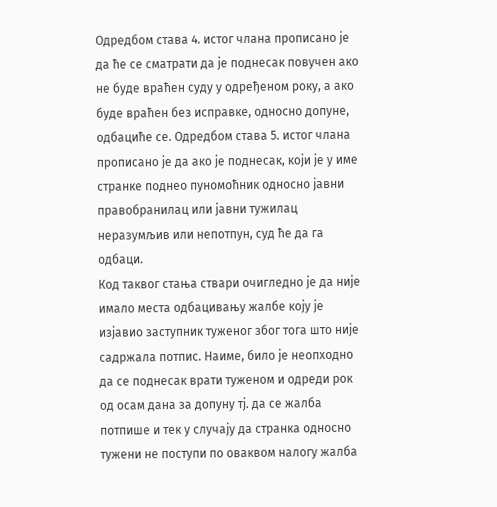Одредбом става 4. истог члана прописано је да ће се сматрати да је поднесак повучен ако не буде враћен суду у одређеном року, а ако буде враћен без исправке, односно допуне, одбациће се. Одредбом става 5. истог члана прописано је да ако је поднесак, који је у име странке поднео пуномоћник односно јавни правобранилац или јавни тужилац неразумљив или непотпун, суд ће да га одбаци.
Код таквог стања ствари очигледно је да није имало места одбацивању жалбе коју је изјавио заступник туженог због тога што није садржала потпис. Наиме, било је неопходно да се поднесак врати туженом и одреди рок од осам дана за допуну тј. да се жалба потпише и тек у случају да странка односно тужени не поступи по оваквом налогу жалба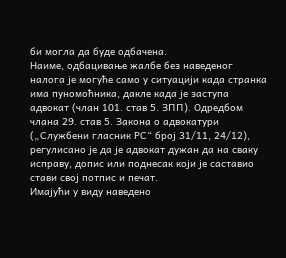би могла да буде одбачена.
Наиме, одбацивање жалбе без наведеног налога је могуће само у ситуацији када странка има пуномоћника, дакле када је заступа адвокат (члан 101. став 5. ЗПП). Одредбом члана 29. став 5. Закона о адвокатури („Службени гласник РС“ број 31/11, 24/12), регулисано је да је адвокат дужан да на сваку исправу, допис или поднесак који је саставио стави свој потпис и печат.
Имајући у виду наведено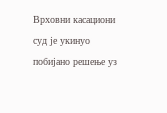Врховни касациони суд је укинуо побијано решење уз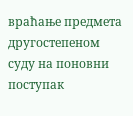враћање предмета другостепеном суду на поновни поступак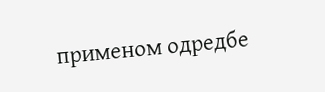применом одредбе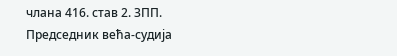члана 416. став 2. ЗПП.
Председник већа-судија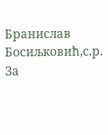Бранислав Босиљковић,с.р.
За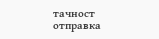тачност отправка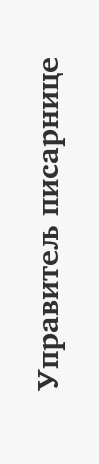Управитељ писарнице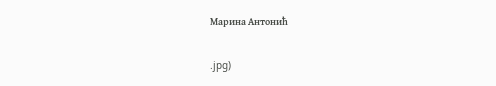Марина Антонић

.jpg)